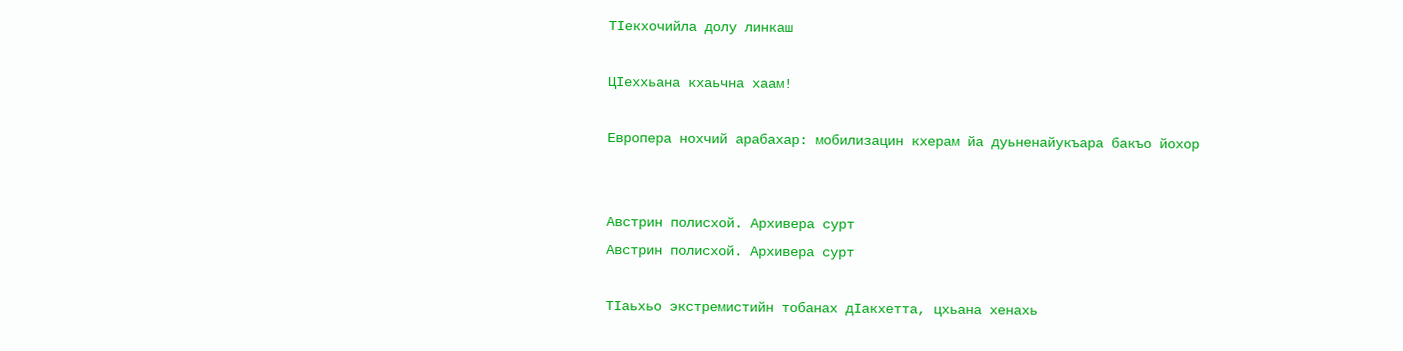ТIекхочийла долу линкаш

ЦIеххьана кхаьчна хаам!

Европера нохчий арабахар: мобилизацин кхерам йа дуьненайукъара бакъо йохор


Австрин полисхой. Архивера сурт
Австрин полисхой. Архивера сурт

ТIаьхьо экстремистийн тобанах дIакхетта, цхьана хенахь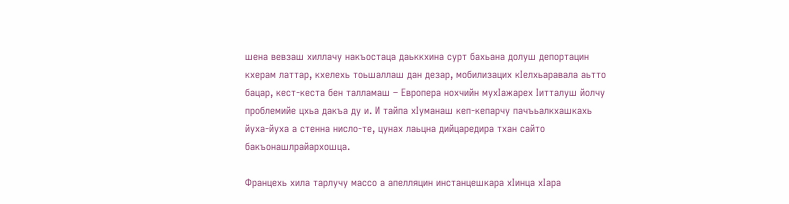шена вевзаш хиллачу накъостаца даьккхина сурт бахьана долуш депортацин кхерам латтар, кхелехь тоьшаллаш дан дезар, мобилизацих кIелхьаравала аьтто бацар, кест-кеста бен талламаш – Европера нохчийн мухIажарех Iитталуш йолчу проблемийе цхьа дакъа ду и. И тайпа хIуманаш кеп-кепарчу пачъьалкхашкахь йуха-йуха а стенна нисло-те, цунах лаьцна дийцаредира тхан сайто бакъонашлрайархошца.

Францехь хила тарлучу массо а апелляцин инстанцешкара хӀинца хIара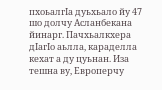пхоьалгӀа дуьхьало йу 47 шо долчу Асланбекана йинарг. Пачхьалкхера дIагIо аьлла, караделла кехат а ду цуьнан. Иза тешна ву, Европерчу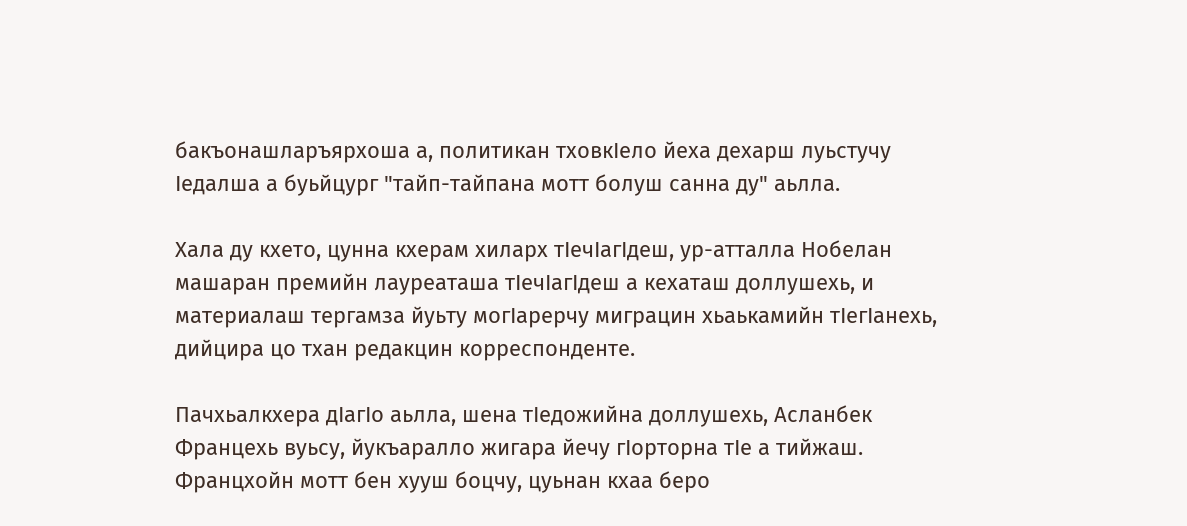бакъонашларъярхоша а, политикан тховкӀело йеха дехарш луьстучу Ӏедалша а буьйцург "тайп-тайпана мотт болуш санна ду" аьлла.

Хала ду кхето, цунна кхерам хиларх тIечIагIдеш, ур-атталла Нобелан машаран премийн лауреаташа тIечIагIдеш а кехаташ доллушехь, и материалаш тергамза йуьту могIарерчу миграцин хьаькамийн тIегIанехь, дийцира цо тхан редакцин корреспонденте.

Пачхьалкхера дIагIо аьлла, шена тIедожийна доллушехь, Асланбек Францехь вуьсу, йукъаралло жигара йечу гӀорторна тӀе а тийжаш. Францхойн мотт бен хууш боцчу, цуьнан кхаа беро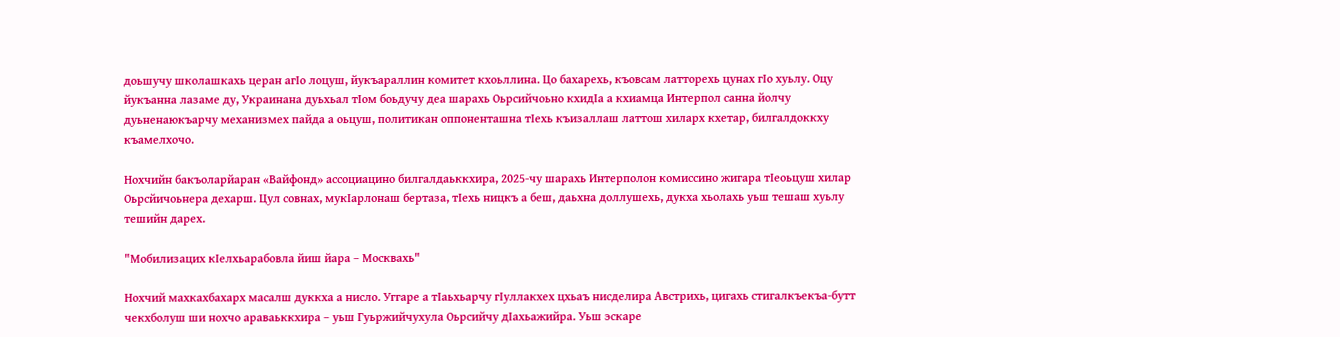доьшучу школашкахь церан агIо лоцуш, йукъараллин комитет кхоьллина. Цо бахарехь, къовсам латторехь цунах гIо хуьлу. Оцу йукъанна лазаме ду, Украинана дуьхьал тӀом боьдучу деа шарахь Оьрсийчоьно кхидӀа а кхиамца Интерпол санна йолчу дуьненаюкъарчу механизмех пайда а оьцуш, политикан оппоненташна тӀехь къизаллаш латтош хиларх кхетар, билгалдоккху къамелхочо.

Нохчийн бакъоларйаран «Вайфонд» ассоциацино билгалдаьккхира, 2025-чу шарахь Интерполон комиссино жигара тIеоьцуш хилар Оьрсйичоьнера дехарш. Цул совнах, мукIарлонаш бертаза, тIехь ницкъ а беш, даьхна доллушехь, дукха хьолахь уьш тешаш хуьлу тешийн дарех.

"Мобилизацих кIелхьарабовла йиш йара – Москвахь"

Нохчий махкахбахарх масалш дуккха а нисло. Уггаре а тӀаьхьарчу гӀуллакхех цхьаъ нисделира Австрихь, цигахь стигалкъекъа-бутт чекхболуш ши нохчо араваьккхира – уьш Гуьржийчухула Оьрсийчу дIахьажийра. Уьш эскаре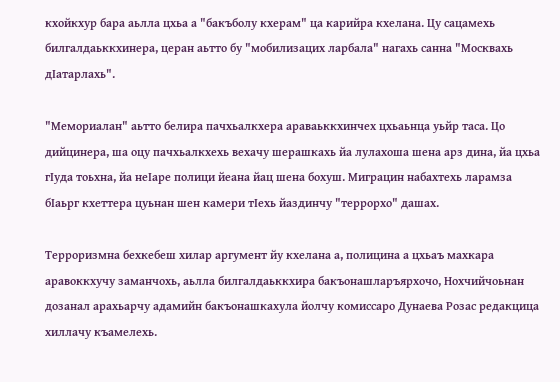кхойкхур бара аьлла цхьа а "бакъболу кхерам" ца карийра кхелана. Цу сацамехь билгалдаьккхинера, церан аьтто бу "мобилизацих ларбала" нагахь санна "Москвахь дIатарлахь".

"Мемориалан" аьтто белира пачхьалкхера араваьккхинчех цхьаьнца уьйр таса. Цо дийцинера, ша оцу пачхьалкхехь вехачу шерашкахь йа лулахоша шена арз дина, йа цхьа гIуда тоьхна, йа неIаре полици йеана йац шена бохуш. Миграцин набахтехь ларамза бIаьрг кхеттера цуьнан шен камери тIехь йаздинчу "террорхо" дашах.

Терроризмна бехкебеш хилар аргумент йу кхелана а, полицина а цхьаъ махкара аравоккхучу заманчохь, аьлла билгалдаьккхира бакъонашларъярхочо, Нохчийчоьнан дозанал арахьарчу адамийн бакъонашкахула йолчу комиссаро Дунаева Розас редакцица хиллачу къамелехь.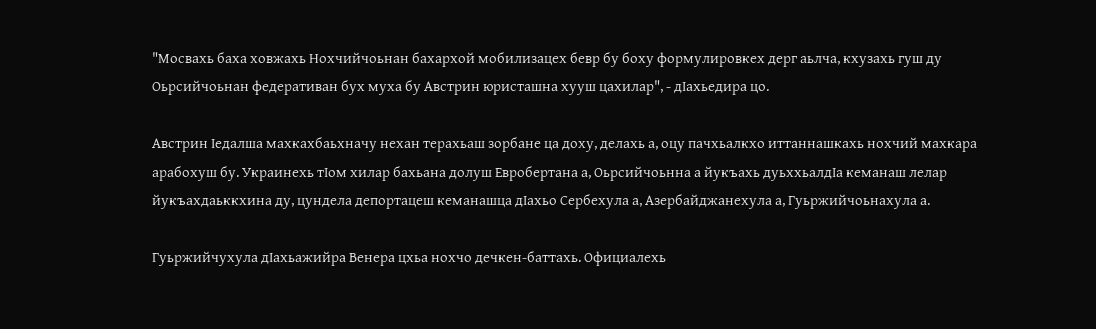"Мосвахь баха ховжахь Нохчийчоьнан бахархой мобилизацех бевр бу боху формулировкех дерг аьлча, кхузахь гуш ду Оьрсийчоьнан федеративан бух муха бу Австрин юристашна хууш цахилар", - дIахьедира цо.

Австрин Ӏедалша махкахбаьхначу нехан терахьаш зорбане ца доху, делахь а, оцу пачхьалкхо иттаннашкахь нохчий махкара арабохуш бу. Украинехь тӀом хилар бахьана долуш Евробертана а, Оьрсийчоьнна а йукъахь дуьххьалдIа кеманаш лелар йукъахдаьккхина ду, цундела депортацеш кеманашца дӀахьо Сербехула а, Азербайджанехула а, Гуьржийчоьнахула а.

Гуьржийчухула дIахьажийра Венера цхьа нохчо дечкен-баттахь. Официалехь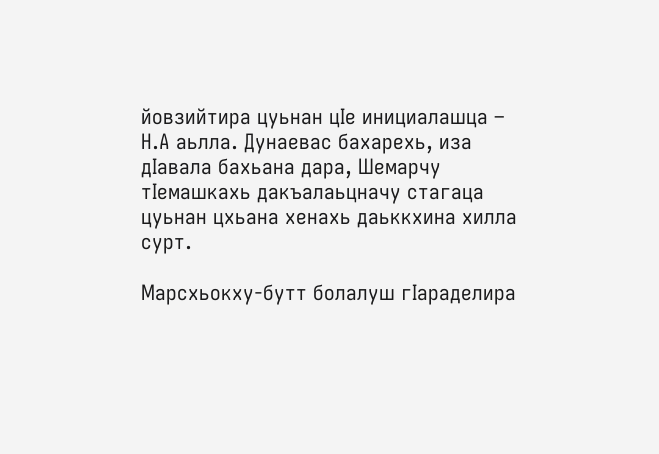йовзийтира цуьнан цIе инициалашца – Н.А аьлла. Дунаевас бахарехь, иза дIавала бахьана дара, Шемарчу тIемашкахь дакъалаьцначу стагаца цуьнан цхьана хенахь даьккхина хилла сурт.

Марсхьокху-бутт болалуш гӀараделира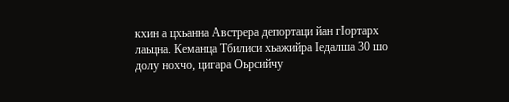кхин а цхьанна Австрера депортаци йан гӀортарх лаьцна. Кеманца Тбилиси хьажийра Ӏедалша 30 шо долу нохчо, цигара Оьрсийчу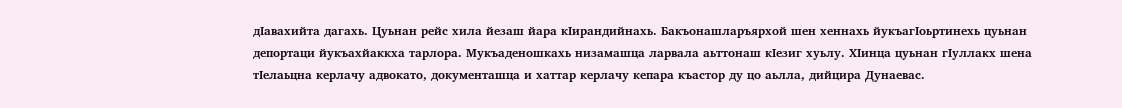дӀавахийта дагахь. Цуьнан рейс хила йезаш йара кӀирандийнахь. Бакъонашларъярхой шен хеннахь йукъагӀоьртинехь цуьнан депортаци йукъахйаккха тарлора. Мукъаденошкахь низамашца ларвала аьттонаш кӀезиг хуьлу. ХӀинца цуьнан гӀуллакх шена тӀелаьцна керлачу адвокато, документашца и хаттар керлачу кепара къастор ду цо аьлла, дийцира Дунаевас.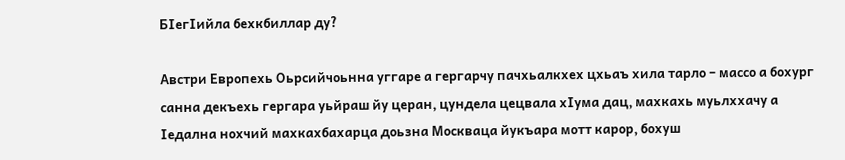БIегIийла бехкбиллар ду?

Австри Европехь Оьрсийчоьнна уггаре а гергарчу пачхьалкхех цхьаъ хила тарло – массо а бохург санна декъехь гергара уьйраш йу церан, цундела цецвала хӀума дац, махкахь муьлххачу а Ӏедална нохчий махкахбахарца доьзна Москваца йукъара мотт карор, бохуш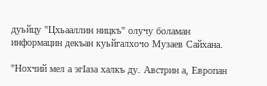дуьйцу "Цхьааллин ницкъ" олучу боламан информацин декъан куьйгалхочо Музаев Сайхана.

"Нохчий мел а эгIаза халкъ ду. Австрин а, Европан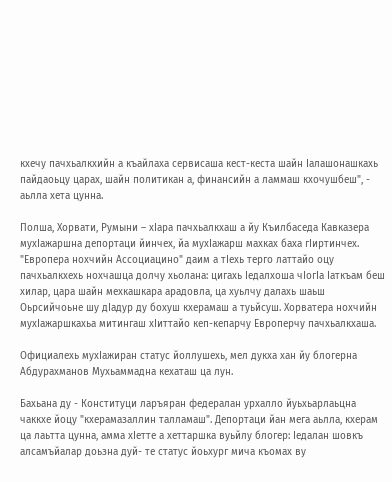кхечу пачхьалкхийн а къайлаха сервисаша кест-кеста шайн Iалашонашкахь пайдаоьцу царах, шайн политикан а, финансийн а ламмаш кхочушбеш", - аьлла хета цунна.

Полша, Хорвати, Румыни – хIара пачхьалкхаш а йу Къилбаседа Кавказера мухIажаршна депортаци йинчех, йа мухIажарш махках баха гIиртинчех. "Европера нохчийн Ассоциацино" даим а тIехь терго латтайо оцу пачхьалкхехь нохчашца долчу хьолана: цигахь Iедалхоша чIогIа Iаткъам беш хилар, цара шайн мехкашкара арадовла, ца хуьлчу далахь шаьш Оьрсийчоьне шу дIадур ду бохуш кхерамаш а туьйсуш. Хорватера нохчийн мухIажаршкахьа митингаш хIиттайо кеп-кепарчу Европерчу пачхьалкхаша.

Официалехь мухIажиран статус йоллушехь, мел дукха хан йу блогерна Абдурахманов Мухьаммадна кехаташ ца лун.

Бахьана ду - Конституци ларъяран федералан урхалло йуьхьарлаьцна чаккхе йоцу "кхерамазаллин талламаш". Депортаци йан мега аьлла, кхерам ца лаьтта цунна, амма хIетте а хеттаршка вуьйлу блогер: Ӏедалан шовкъ алсамъйалар доьзна дуй- те статус йоьхург мича къомах ву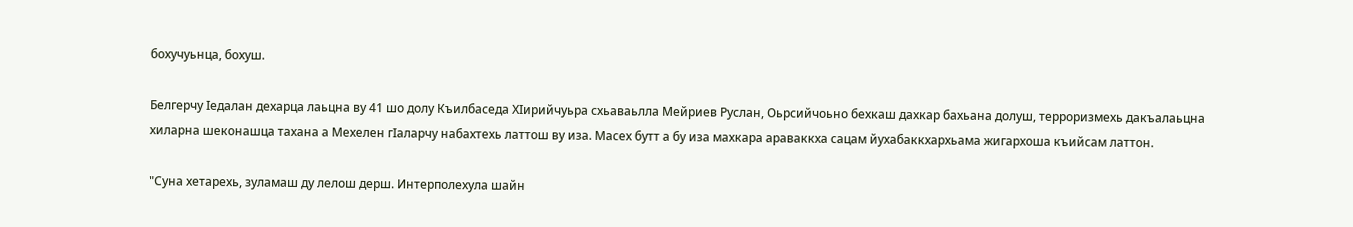бохучуьнца, бохуш.

Белгерчу Ӏедалан дехарца лаьцна ву 41 шо долу Къилбаседа ХӀирийчуьра схьаваьлла Мейриев Руслан, Оьрсийчоьно бехкаш дахкар бахьана долуш, терроризмехь дакъалаьцна хиларна шеконашца тахана а Мехелен гӀаларчу набахтехь латтош ву иза. Масех бутт а бу иза махкара араваккха сацам йухабаккхархьама жигархоша къийсам латтон.

"Суна хетарехь, зуламаш ду лелош дерш. Интерполехула шайн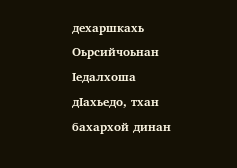дехаршкахь Оьрсийчоьнан Iедалхоша дIахьедо, тхан бахархой динан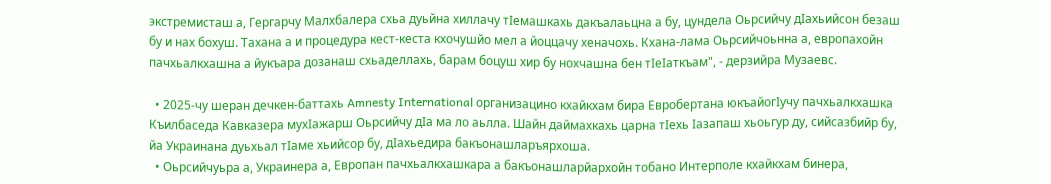экстремисташ а, Гергарчу Малхбалера схьа дуьйна хиллачу тIемашкахь дакъалаьцна а бу, цундела Оьрсийчу дIахьийсон безаш бу и нах бохуш. Тахана а и процедура кест-кеста кхочушйо мел а йоццачу хеначохь. Кхана-лама Оьрсийчоьнна а, европахойн пачхьалкхашна а йукъара дозанаш схьаделлахь, барам боцуш хир бу нохчашна бен тIеIаткъам", - дерзийра Музаевс.

  • 2025-чу шеран дечкен-баттахь Amnesty International организацино кхайкхам бира Евробертана юкъайогӀучу пачхьалкхашка Къилбаседа Кавказера мухӀажарш Оьрсийчу дӀа ма ло аьлла. Шайн даймахкахь царна тIехь Iазапаш хьоьгур ду, сийсазбийр бу, йа Украинана дуьхьал тӀаме хьийсор бу, дIахьедира бакъонашларъярхоша.
  • Оьрсийчуьра а, Украинера а, Европан пачхьалкхашкара а бакъонашларйархойн тобано Интерполе кхайкхам бинера,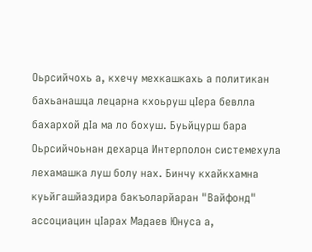Оьрсийчохь а, кхечу мехкашкахь а политикан бахьанашца лецарна кхоьруш цIера бевлла бахархой дIа ма ло бохуш. Буьйцурш бара Оьрсийчоьнан дехарца Интерполон системехула лехамашка луш болу нах. Бинчу кхайкхамна куьйгашйаздира бакъоларйаран "Вайфонд" ассоциацин цIарах Мадаев Юнуса а,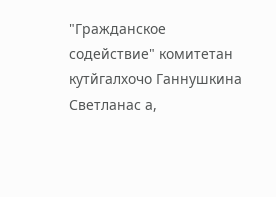"Гражданское содействие" комитетан кутйгалхочо Ганнушкина Светланас а,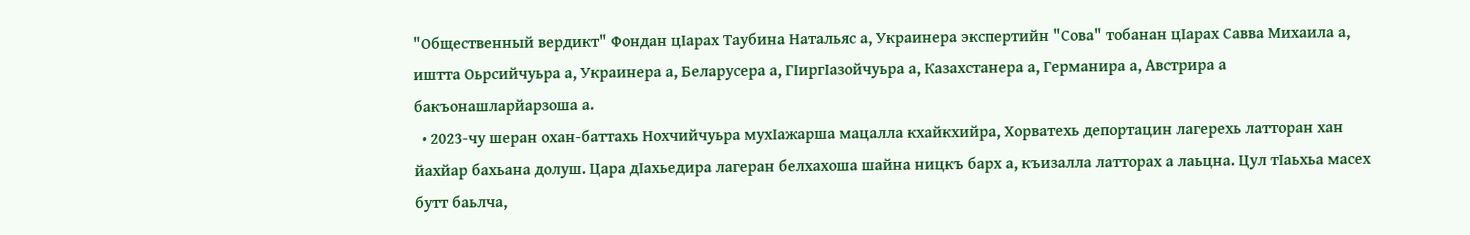"Общественный вердикт" Фондан цIарах Таубина Натальяс а, Украинера экспертийн "Сова" тобанан цIарах Савва Михаила а, иштта Оьрсийчуьра а, Украинера а, Беларусера а, ГIиргIазойчуьра а, Казахстанера а, Германира а, Австрира а бакъонашларйарзоша а.
  • 2023-чу шеран охан-баттахь Нохчийчуьра мухӀажарша мацалла кхайкхийра, Хорватехь депортацин лагерехь латторан хан йахйар бахьана долуш. Цара дIахьедира лагеран белхахоша шайна ницкъ барх а, къизалла латторах а лаьцна. Цул тӀаьхьа масех бутт баьлча,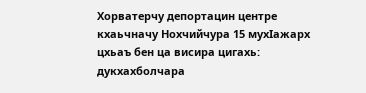Хорватерчу депортацин центре кхаьчначу Нохчийчура 15 мухӀажарх цхьаъ бен ца висира цигахь: дукхахболчара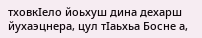тховкIело йоьхуш дина дехарш йухаэцнера, цул тIаьхьа Босне а,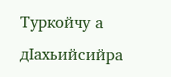Туркойчу а дӀахьийсийра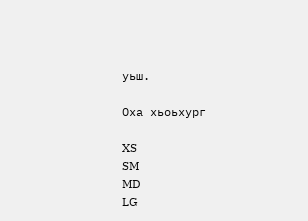уьш.

Оха хьоьхург

XS
SM
MD
LG